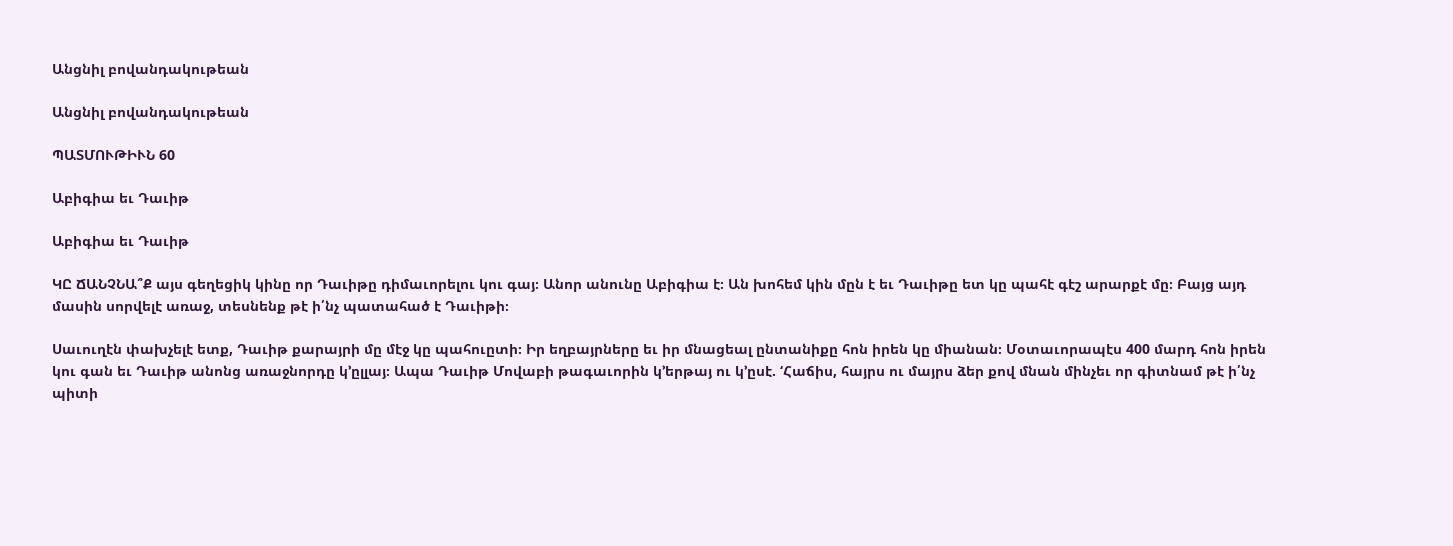Անցնիլ բովանդակութեան

Անցնիլ բովանդակութեան

ՊԱՏՄՈՒԹԻՒՆ 60

Աբիգիա եւ Դաւիթ

Աբիգիա եւ Դաւիթ

ԿԸ ՃԱՆՉՆԱ՞Ք այս գեղեցիկ կինը որ Դաւիթը դիմաւորելու կու գայ։ Անոր անունը Աբիգիա է։ Ան խոհեմ կին մըն է եւ Դաւիթը ետ կը պահէ գէշ արարքէ մը։ Բայց այդ մասին սորվելէ առաջ, տեսնենք թէ ի՛նչ պատահած է Դաւիթի։

Սաւուղէն փախչելէ ետք, Դաւիթ քարայրի մը մէջ կը պահուըտի։ Իր եղբայրները եւ իր մնացեալ ընտանիքը հոն իրեն կը միանան։ Մօտաւորապէս 400 մարդ հոն իրեն կու գան եւ Դաւիթ անոնց առաջնորդը կ’ըլլայ։ Ապա Դաւիթ Մովաբի թագաւորին կ’երթայ ու կ’ըսէ. ‘Հաճիս, հայրս ու մայրս ձեր քով մնան մինչեւ որ գիտնամ թէ ի՛նչ պիտի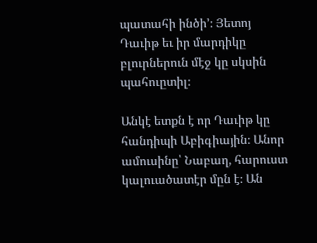պատահի ինծի’։ Յետոյ Դաւիթ եւ իր մարդիկը բլուրներուն մէջ կը սկսին պահուըտիլ։

Անկէ ետքն է որ Դաւիթ կը հանդիպի Աբիգիային։ Անոր ամուսինը՝ Նաբաղ, հարուստ կալուածատէր մըն է։ Ան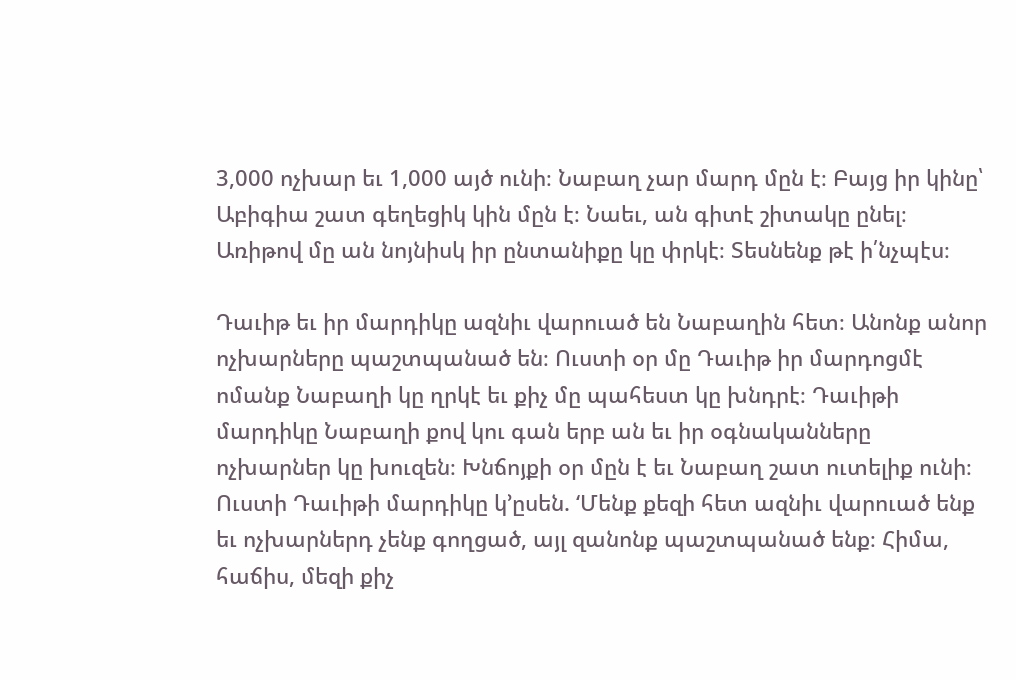3,000 ոչխար եւ 1,000 այծ ունի։ Նաբաղ չար մարդ մըն է։ Բայց իր կինը՝ Աբիգիա շատ գեղեցիկ կին մըն է։ Նաեւ, ան գիտէ շիտակը ընել։ Առիթով մը ան նոյնիսկ իր ընտանիքը կը փրկէ։ Տեսնենք թէ ի՛նչպէս։

Դաւիթ եւ իր մարդիկը ազնիւ վարուած են Նաբաղին հետ։ Անոնք անոր ոչխարները պաշտպանած են։ Ուստի օր մը Դաւիթ իր մարդոցմէ ոմանք Նաբաղի կը ղրկէ եւ քիչ մը պահեստ կը խնդրէ։ Դաւիթի մարդիկը Նաբաղի քով կու գան երբ ան եւ իր օգնականները ոչխարներ կը խուզեն։ Խնճոյքի օր մըն է եւ Նաբաղ շատ ուտելիք ունի։ Ուստի Դաւիթի մարդիկը կ’ըսեն. ‘Մենք քեզի հետ ազնիւ վարուած ենք եւ ոչխարներդ չենք գողցած, այլ զանոնք պաշտպանած ենք։ Հիմա, հաճիս, մեզի քիչ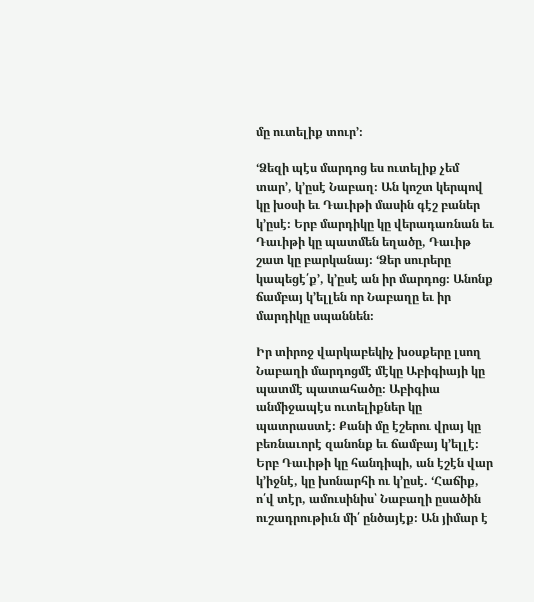մը ուտելիք տուր’։

‘Ձեզի պէս մարդոց ես ուտելիք չեմ տար’, կ’ըսէ Նաբաղ։ Ան կոշտ կերպով կը խօսի եւ Դաւիթի մասին գէշ բաներ կ’ըսէ։ Երբ մարդիկը կը վերադառնան եւ Դաւիթի կը պատմեն եղածը, Դաւիթ շատ կը բարկանայ։ ‘Ձեր սուրերը կապեցէ՛ք’, կ’ըսէ ան իր մարդոց։ Անոնք ճամբայ կ’ելլեն որ Նաբաղը եւ իր մարդիկը սպաննեն։

Իր տիրոջ վարկաբեկիչ խօսքերը լսող Նաբաղի մարդոցմէ մէկը Աբիգիայի կը պատմէ պատահածը։ Աբիգիա անմիջապէս ուտելիքներ կը պատրաստէ։ Քանի մը էշերու վրայ կը բեռնաւորէ զանոնք եւ ճամբայ կ’ելլէ։ Երբ Դաւիթի կը հանդիպի, ան էշէն վար կ’իջնէ, կը խոնարհի ու կ’ըսէ. ‘Հաճիք, ո՛վ տէր, ամուսինիս՝ Նաբաղի ըսածին ուշադրութիւն մի՛ ընծայէք։ Ան յիմար է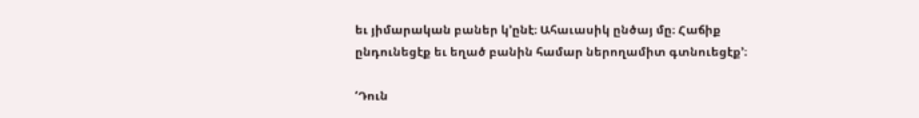եւ յիմարական բաներ կ’ընէ։ Ահաւասիկ ընծայ մը։ Հաճիք ընդունեցէք եւ եղած բանին համար ներողամիտ գտնուեցէք’։

‘Դուն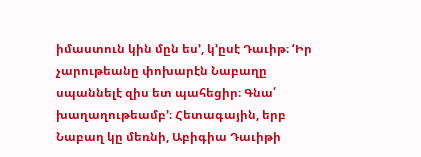իմաստուն կին մըն ես’, կ’ըսէ Դաւիթ։ ‘Իր չարութեանը փոխարէն Նաբաղը սպաննելէ զիս ետ պահեցիր։ Գնա՛ խաղաղութեամբ’։ Հետագային, երբ Նաբաղ կը մեռնի, Աբիգիա Դաւիթի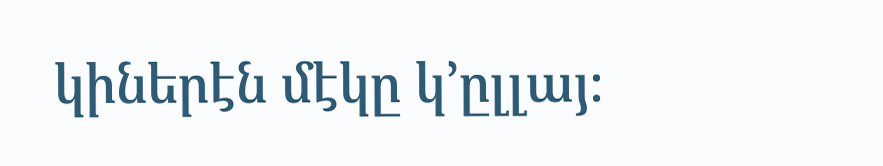կիներէն մէկը կ’ըլլայ։